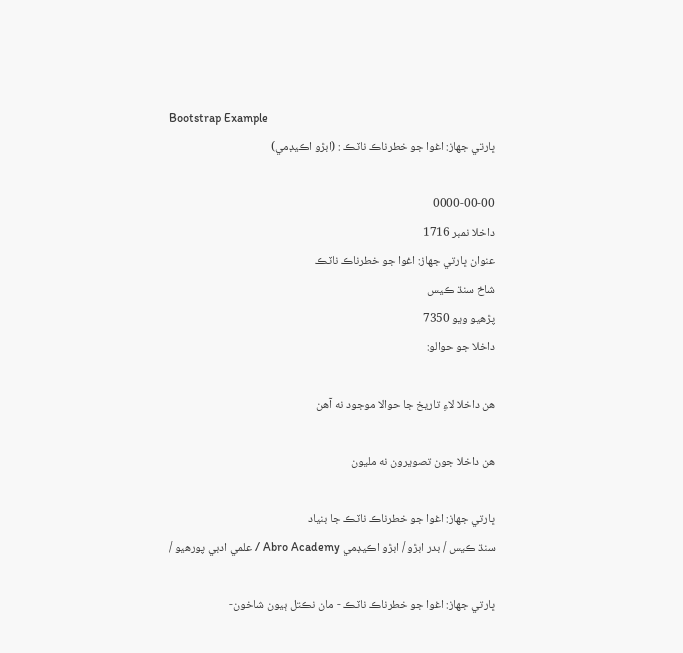Bootstrap Example
ڀارتي جهاز: اغوا جو خطرناڪ ناٽڪ : (ابڙو اڪيڊمي)

0000-00-00
داخلا نمبر 1716
عنوان ڀارتي جهاز: اغوا جو خطرناڪ ناٽڪ
شاخ سنڌ ڪيس
پڙهيو ويو 7350
داخلا جو حوالو:

هن داخلا لاءِ تاريخ جا حوالا موجود نه آهن

هن داخلا جون تصويرون نه مليون

ڀارتي جهاز: اغوا جو خطرناڪ ناٽڪ جا بنياد
سنڌ ڪيس / بدر ابڙو / ابڙو اڪيڊمي Abro Academy / علمي ادبي پورهيو /

ڀارتي جهاز: اغوا جو خطرناڪ ناٽڪ - مان نڪتل ٻيون شاخون-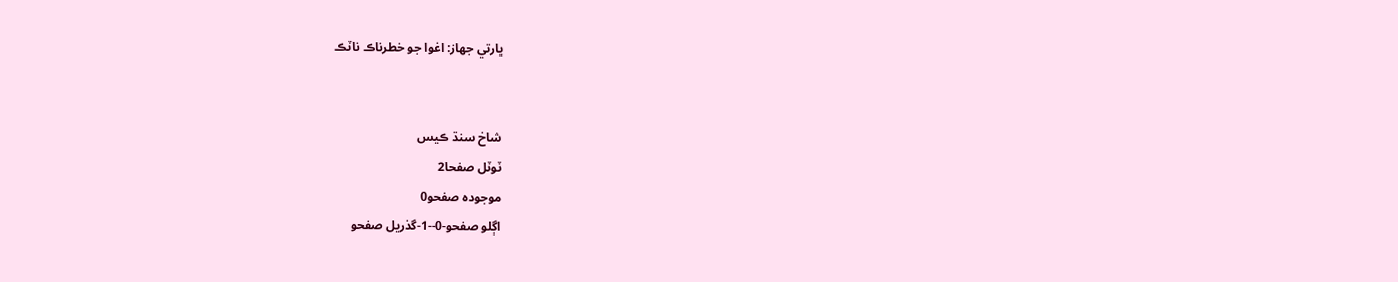ڀارتي جهاز: اغوا جو خطرناڪ ناٽڪ


شاخ سنڌ ڪيس
ٽوٽل صفحا2
موجودہ صفحو0
اڳلو صفحو-0--1-گذريل صفحو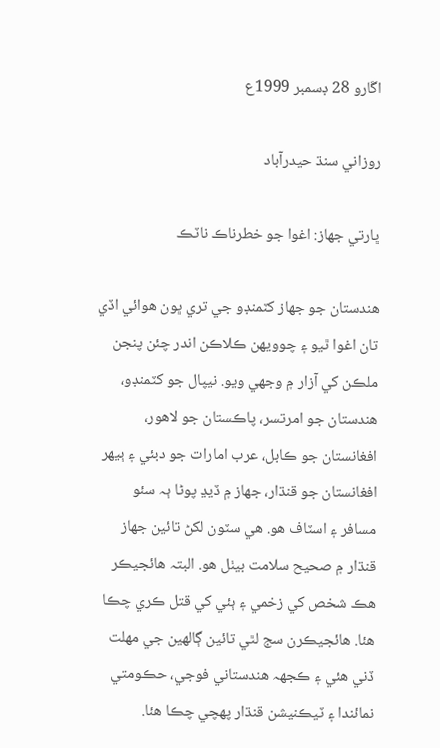اڱارو 28 ڊسمبر 1999ع

روزاني سنڌ حيدرآباد

ڀارتي جهاز: اغوا جو خطرناڪ ناٽڪ

هندستان جو جهاز کٽمنڊو جي تري ڀون هوائي اڏي تان اغوا ٿيو ۽ چوويھن ڪلاڪن اندر چئن پنجن ملڪن کي آزار ۾ وجهي ويو. نيپال جو کٽمنڊو، هندستان جو امرتسر، پاڪستان جو لاهور، افغانستان جو ڪابل، عرب امارات جو دبئي ۽ ٻيھر افغانستان جو قنڌار، جهاز ۾ ڏيڍ پوڻا ٻہ سئو مسافر ۽ اسٽاف هو. هي سٽون لکڻ تائين جهاز قنڌار ۾ صحيح سلامت بيٺل هو. البتہ هائجيڪر هڪ شخص کي زخمي ۽ ٻئي کي قتل ڪري چڪا هئا. هائجيڪرن سج لٿي تائين ڳالهين جي مهلت ڏني هئي ۽ ڪجھہ هندستاني فوجي، حڪومتي نمائندا ۽ ٽيڪنيشن قنڌار پھچي چڪا هئا.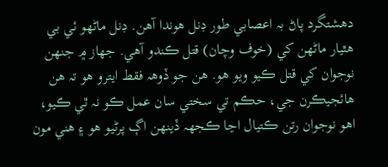دهشتگرد پاڻ بہ اعصابي طور ڊنل هوندا آهن. ڊنل ماڻهو ئي بي هٿيار ماڻهن کي (خوف وچان) قتل ڪندو آهي. جهاز ۾ جنھن نوجوان کي قتل ڪيو ويو هو. هن جو ڏوھہ فقط ايترو هو تہ هن هائجيڪرن جي، حڪم تي سختي سان عمل ڪو نہ ٿي ڪيو، اهو نوجوان رتن ڪتيال اڃا ڪجھہ ڏينھن اڳ پرڻيو هو ۽ هني مون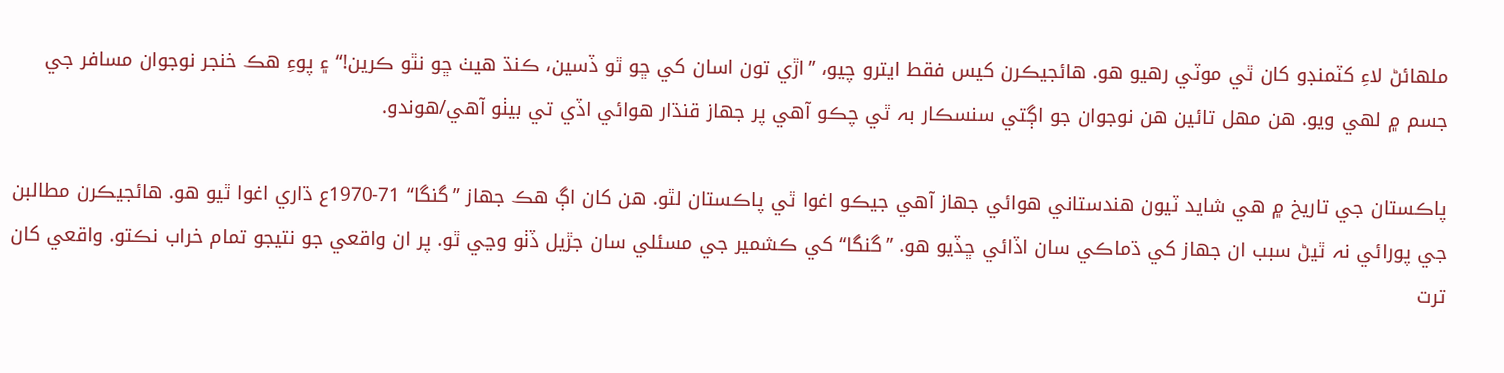ملهائڻ لاءِ کٽمنڊو کان ٿي موٽي رهيو هو. هائجيڪرن کيس فقط ايترو چيو، ”اڙي تون اسان کي ڇو ٿو ڏسين، ڪنڌ هيٺ ڇو نٿو ڪرين!“ ۽ پوءِ هڪ خنجر نوجوان مسافر جي جسم ۾ لهي ويو. هن مهل تائين هن نوجوان جو اڳتي سنسڪار بہ ٿي چڪو آهي پر جهاز قنڌار هوائي اڏي تي بيٺو آهي/هوندو.

پاڪستان جي تاريخ ۾ هي شايد ٽيون هندستاني هوائي جهاز آهي جيڪو اغوا ٿي پاڪستان لٿو. هن کان اڳ هڪ جهاز ”گنگا“ 71-1970ع ڌاري اغوا ٿيو هو. هائجيڪرن مطالبن جي پورائي نہ ٿيڻ سبب ان جهاز کي ڌماڪي سان اڏائي ڇڏيو هو. ”گنگا“ کي ڪشمير جي مسئلي سان جڙيل ڏٺو وڃي ٿو. پر ان واقعي جو نتيجو تمام خراب نڪتو. واقعي کان ترت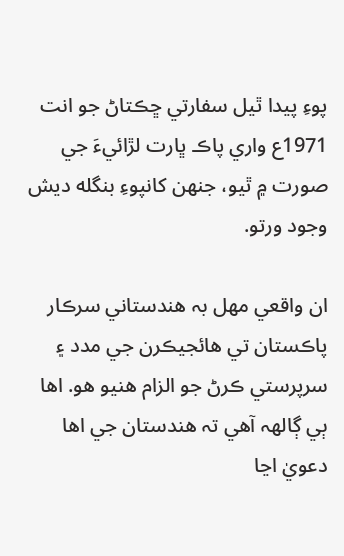پوءِ پيدا ٿيل سفارتي ڇڪتاڻ جو انت 1971ع واري پاڪ ڀارت لڙائيءَ جي صورت ۾ ٿيو، جنھن کانپوءِ بنگله ديش وجود ورتو.

ان واقعي مهل بہ هندستاني سرڪار پاڪستان تي هائجيڪرن جي مدد ۽ سرپرستي ڪرڻ جو الزام هنيو هو. اها ٻي ڳالھہ آهي تہ هندستان جي اها دعويٰ اڃا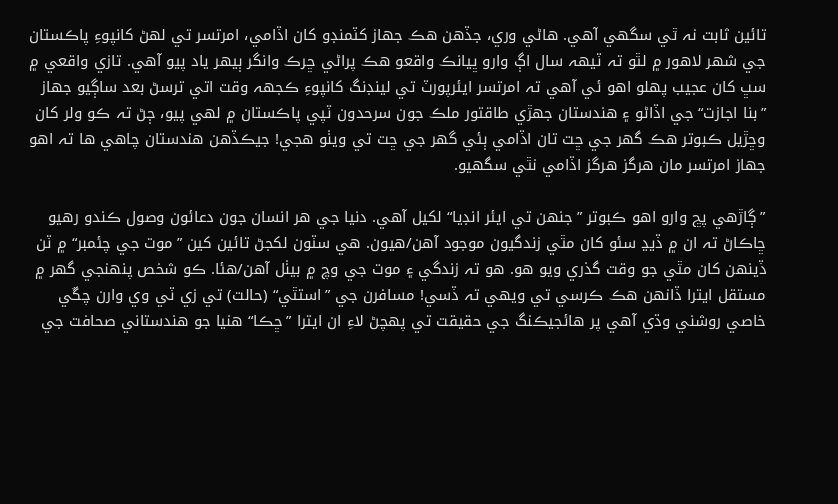تائين ثابت نہ ٿي سگهي آهي. هاڻي وري، جڏهن هڪ جهاز کٽمنڊو کان اڏامي، امرتسر تي لهڻ کانپوءِ پاڪستان جي شهر لاهور ۾ لٿو تہ ٽيھہ سال اڳ وارو ڀيانڪ واقعو هڪ پراڻي ڇرڪ وانگر ٻيھر ياد پيو آهي. تازي واقعي ۾ سڀ کان عجيب پھلو اهو ئي آهي تہ امرتسر ايئرپورٽ تي لينڊنگ کانپوءِ ڪجھہ وقت اتي ترسڻ بعد ساڳيو جهاز ”بنا اجازت“ جي اڏاڻو ۽ هندستان جھڙي طاقتور ملڪ جون سرحدون ٽپي پاڪستان ۾ لهي پيو، ڄڻ تہ ڪو ولر کان وڇڙيل ڪبوتر هڪ گهر جي ڇت تان اڏامي ٻئي گهر جي ڇت تي ويٺو هجي! جيڪڏهن هندستان چاهي ها تہ اهو جهاز امرتسر مان هرگز هرگز اڏامي نٿي سگهيو.

”ڳاڙهي پڇ وارو اهو ڪبوتر ”جنھن تي ايئر انڊيا“ لکيل آهي. دنيا جي هر انسان جون دعائون وصول ڪندو رهيو ڇاڪاڻ تہ ان ۾ ڏيڍ سئو کان مٿي زندگيون موجود آهن/هيون. هي سٽون لکجڻ تائين کين ”موت جي چئمبر“ ۾ ٽن ڏينھن کان مٿي جو وقت گذري ويو هو. هو تہ زندگي ۽ موت جي وچ ۾ بيٺل آهن/هئا. ڪو شخص پنھنجي گهر ۾ مستقل ايترا ڏانھن هڪ ڪرسي تي ويھي تہ ڏسي! مسافرن جي ”استٿي“ (حالت) تي زي ٽي وي وارن چڱي خاصي روشني وڌي آهي پر هائجيڪنگ جي حقيقت تي پھچڻ لاءِ ان ايترا ”ڇڪا“ هنيا جو هندستاني صحافت جي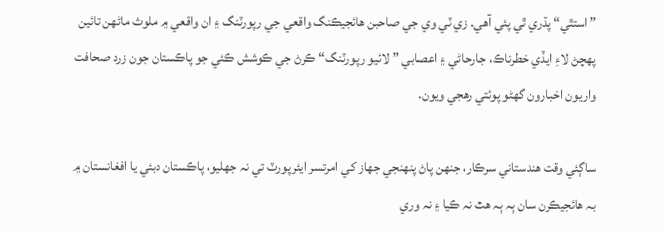”استٿي“ پڌري ٿي پئي آهي. زي ٽي وي جي صاحبن هائجيڪنگ واقعي جي رپورٽنگ ۽ ان واقعي ۾ ملوث ماڻهن تائين پھچڻ لاءِ ايڏي خطرناڪ، جارحاڻي ۽ اعصابي ”لائيو رپورٽنگ“ ڪرڻ جي ڪوشش ڪئي جو پاڪستان جون زرد صحافت واريون اخبارون گهڻو پوئتي رهجي ويون.

ساڳئي وقت هندستاني سرڪار، جنھن پاڻ پنھنجي جهاز کي امرتسر ايئرپورٽ تي نہ جهليو، پاڪستان دبئي يا افغانستان ۾ بہ هائجيڪرن سان ٻہ ٻہ هٿ نہ ڪيا ۽ نہ وري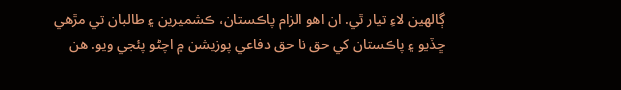ڳالهين لاءِ تيار ٿي. ان اهو الزام پاڪستان، ڪشميرين ۽ طالبان تي مڙهي ڇڏيو ۽ پاڪستان کي حق نا حق دفاعي پوزيشن ۾ اچڻو پئجي ويو. هن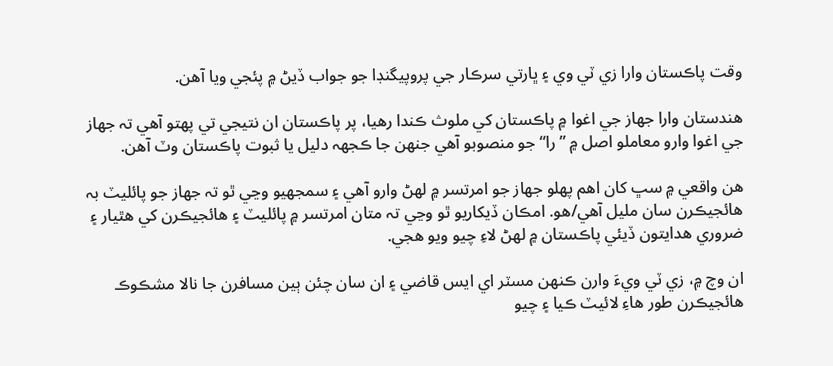وقت پاڪستان وارا زي ٽي وي ۽ ڀارتي سرڪار جي پروپيگنڊا جو جواب ڏيڻ ۾ پئجي ويا آهن.

هندستان وارا جهاز جي اغوا ۾ پاڪستان کي ملوث ڪندا رهيا، پر پاڪستان ان نتيجي تي پھتو آهي تہ جهاز جي اغوا وارو معاملو اصل ۾ ”را“ جو منصوبو آهي جنھن جا ڪجھہ دليل يا ثبوت پاڪستان وٽ آهن.

هن واقعي ۾ سڀ کان اهم پھلو جهاز جو امرتسر ۾ لهڻ وارو آهي ۽ سمجهيو وڃي ٿو تہ جهاز جو پائليٽ بہ هائجيڪرن سان مليل آهي/هو. امڪان ڏيکاريو ٿو وڃي تہ متان امرتسر ۾ پائليٽ ۽ هائجيڪرن کي هٿيار ۽ ضروري هدايتون ڏيئي پاڪستان ۾ لهڻ لاءِ چيو ويو هجي.

ان وچ ۾، زي ٽي ويءَ وارن ڪنھن مسٽر اي ايس قاضي ۽ ان سان چئن ٻين مسافرن جا نالا مشڪوڪ هائجيڪرن طور هاءِ لائيٽ ڪيا ۽ چيو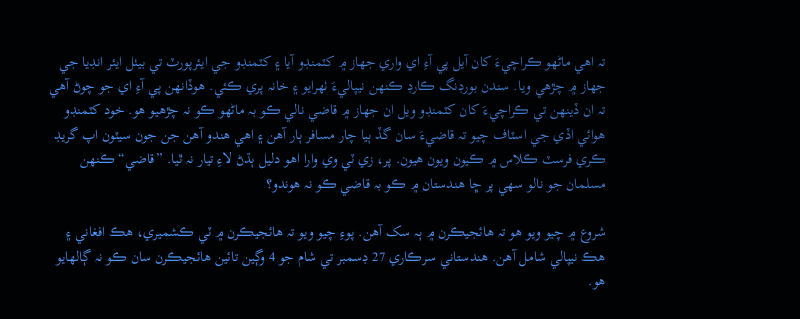تہ اهي ماڻهو ڪراچيءَ کان آيل پي آءِ اي واري جهاز ۾ کٽمنڊو آيا ۽ کٽمنڊو جي ايئرپورٽ تي بيٺل ايئر انڊيا جي جهاز ۾ چڙهي ويا. سندن بورڊنگ ڪارڊ ڪنھن نيپاليءَ ٺھرايو ۽ خانہ پري ڪئي. هوڏانھن پي آءِ اي جو چوڻ آهي تہ ان ڏينھن تي ڪراچيءَ کان کٽمنڊو ويل ان جهاز ۾ قاضي نالي ڪو بہ ماڻهو ڪو نہ چڙهيو هو. خود کٽمنڊو هوائي اڏي جي اسٽاف چيو تہ قاضيءَ سان گڏ ٻيا چار مسافر ٻار آهن ۽ اهي هندو آهن جن جون سيٽون اپ گريڊ ڪري فرسٽ ڪلاس ۾ ڪيون ويون هيون. پر، زي ٽي وي وارا اهو دليل ٻڌڻ لاءِ تيار نہ ٿيا. ”قاضي“ ڪنھن مسلمان جو نالو سهي پر ڇا هندستان ۾ ڪو بہ قاضي ڪو نہ هوندو؟

شروع ۾ چيو ويو هو تہ هائجيڪرن ۾ ٻہ سک آهن. پوءِ چيو ويو تہ هائجيڪرن ۾ ٽي ڪشميري، هڪ افغاني ۽ هڪ نيپالي شامل آهن. هندستاني سرڪاري 27 ڊسمبر تي شام جو 4 وڳين تائين هائجيڪرن سان ڪو نہ ڳالهايو هو.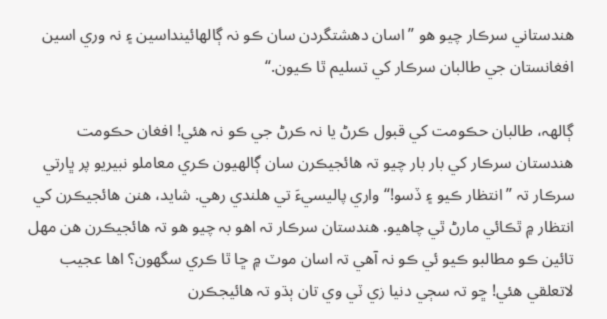هندستاني سرڪار چيو هو ”اسان دهشتگردن سان ڪو نہ ڳالهائينداسين ۽ نہ وري اسين افغانستان جي طالبان سرڪار کي تسليم ٿا ڪيون.“

ڳالھہ، طالبان حڪومت کي قبول ڪرڻ يا نہ ڪرڻ جي ڪو نہ هئي! افغان حڪومت هندستان سرڪار کي بار بار چيو تہ هائجيڪرن سان ڳالهيون ڪري معاملو نبيريو پر ڀارتي سرڪار تہ ”انتظار ڪيو ۽ ڏسو!“ واري پاليسيءَ تي هلندي رهي. شايد، هنن هائجيڪرن کي انتظار ۾ ٿڪائي مارڻ ٿي چاهيو. هندستان سرڪار تہ اهو بہ چيو هو تہ هائجيڪرن هن مهل تائين ڪو مطالبو ڪيو ئي ڪو نہ آهي تہ اسان موٽ ۾ ڇا ٿا ڪري سگهون؟ اها عجيب لاتعلقي هئي! ڇو تہ سڄي دنيا زي ٽي وي تان ٻڌو تہ هائيجڪرن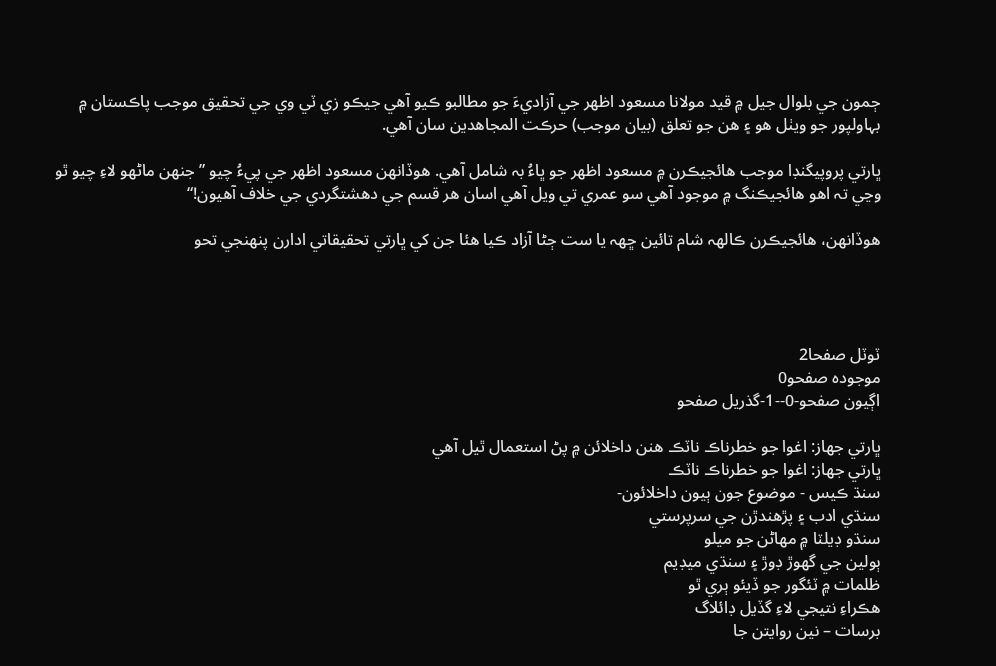ڄمون جي بلوال جيل ۾ قيد مولانا مسعود اظهر جي آزاديءَ جو مطالبو ڪيو آهي جيڪو زي ٽي وي جي تحقيق موجب پاڪستان ۾ بہاولپور جو ويٺل هو ۽ هن جو تعلق (بيان موجب) حرڪت المجاهدين سان آهي.

ڀارتي پروپيگنڊا موجب هائجيڪرن ۾ مسعود اظهر جو ڀاءُ بہ شامل آهي. هوڏانھن مسعود اظهر جي پيءُ چيو ”جنھن ماڻهو لاءِ چيو ٿو وڃي تہ اهو هائجيڪنگ ۾ موجود آهي سو عمري تي ويل آهي اسان هر قسم جي دهشتگردي جي خلاف آهيون!“

هوڏانھن، هائجيڪرن ڪالھہ شام تائين ڇھہ يا ست ڄڻا آزاد ڪيا هئا جن کي ڀارتي تحقيقاتي ادارن پنھنجي تحو




ٽوٽل صفحا2
موجودہ صفحو0
اڳيون صفحو-0--1-گذريل صفحو

ڀارتي جهاز: اغوا جو خطرناڪ ناٽڪ ھنن داخلائن ۾ پڻ استعمال ٿيل آھي
ڀارتي جهاز: اغوا جو خطرناڪ ناٽڪ
سنڌ ڪيس - موضوع جون ٻيون داخلائون-
سنڌي ادب ۽ پڙهندڙن جي سرپرستي
سنڌو ڊيلٽا ۾ مهاڻن جو ميلو
ٻولين جي گهوڙ ڊوڙ ۽ سنڌي ميڊيم
ظلمات ۾ ٽئگور جو ڏيئو ٻري ٿو
هڪراءِ نتيجي لاءِ گڏيل ڊائلاگ
برسات – نين روايتن جا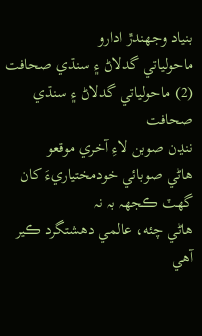بنياد وجهندڙ ادارو
ماحولياتي گدلاڻ ۽ سنڌي صحافت
(2) ماحولياتي گدلاڻ ۽ سنڌي صحافت
ننڍن صوبن لاءِ آخري موقعو
هاڻي صوبائي خودمختياريءَ کان گهٽ ڪجھہ بہ نہ
هاڻي چئه، عالمي دهشتگرد ڪير آهي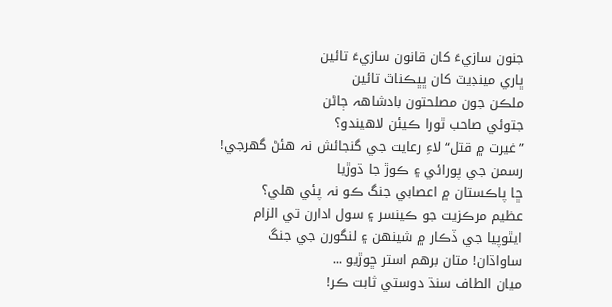جنون سازيءَ کان قانون سازيءَ تائين
ڀاري مينڊيٽ کان ڀڀڪناٿ تائين
ملڪن جون مصلحتون بادشاھہ ڄاڻن
جتوئي صاحب ٿورا ڪيئن لاهيندو؟
”غيرت ۾ قتل“ لاءِ رعايت جي گنجائش نہ هئڻ گهرجي!
رسمن جي پورائي ۽ ڪوڙ جا ڌوڙيا
ڇا پاڪستان ۾ اعصابي جنگ ڪو نہ پئي هلي؟
عظيم مرڪزيت جو ڪينسر ۽ سول ادارن تي الزام
ايٿوپيا جي ڏڪار ۾ شينھن ۽ لنگورن جي جنگ
ساواڌان! متان برهم استر ڇوڙيو ...
ميان الطاف سنڌ دوستي ثابت ڪر!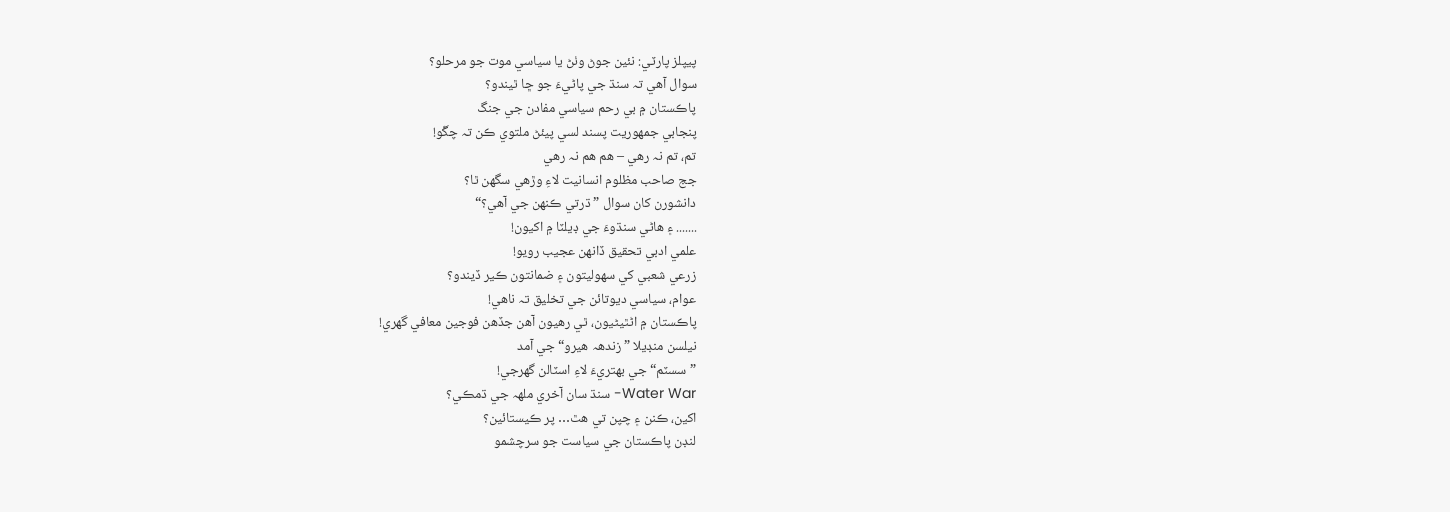پيپلز پارٽي: نئين جوڻ وٺڻ يا سياسي موت جو مرحلو؟
سوال آهي تہ سنڌ جي پاڻيءَ جو ڇا ٿيندو؟
پاڪستان ۾ بي رحم سياسي مفادن جي جنگ
پنجابي جمهوريت پسند لسي پيئڻ ملتوي ڪن تہ چڱو!
تم، تم نہ رهي – هم هم نہ رهي
جج صاحب مظلوم انسانيت لاءِ وڙهي سگهن ٿا؟
دانشورن کان سوال ”ڌرتي ڪنھن جي آهي؟“
....... ۽ هاڻي سنڌوءَ جي ڊيلٽا ۾ اکيون!
علمي ادبي تحقيق ڏانھن عجيب رويو!
زرعي شعبي کي سهوليتون ۽ ضمانتون ڪير ڏيندو؟
عوام، سياسي ديوتائن جي تخليق تہ ناهي!
پاڪستان ۾ اڻٿيڻيون، ٿي رهيون آهن جڏهن فوجين معافي گهري!
نيلسن منڊيلا ”زندھہ هيرو“ جي آمد
”سسٽم“ جي بھتريءَ لاءِ اسٽالن گهرجي!
Water War- سنڌ سان آخري ملھہ جي ڌمڪي؟
اکين، ڪنن ۽ چپن تي هٿ… پر ڪيستائين؟
لنڊن پاڪستان جي سياست جو سرچشمو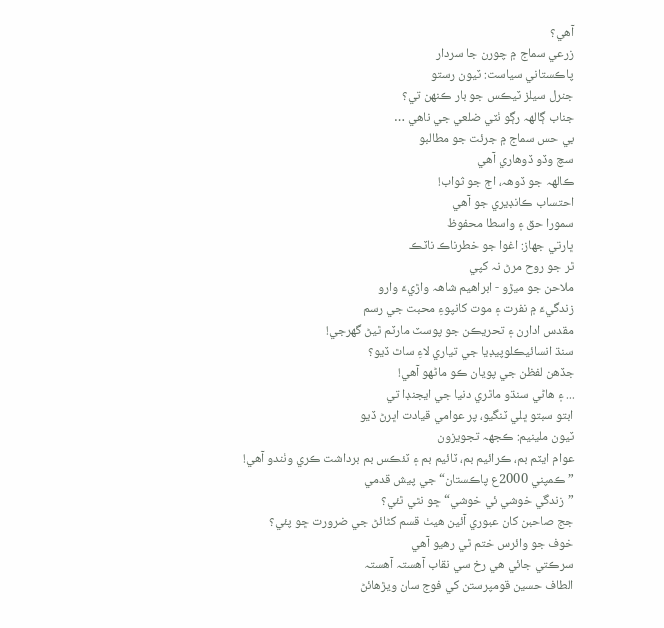آهي؟
زرعي سماج ۾ چورن جا سردار
پاڪستاني سياست: ٽيون رستو
جنرل سيلز ٽيڪس جو بار ڪنھن تي؟
جناب ڳالھہ رڳو ٺٽي ضلعي جي ناهي …
بي حس سماج ۾ جرئت جو مطالبو
سچ وڏو ڏوهاري آهي
ڪالھہ جو ڏوھہ، اڄ جو ثواب!
احتساب ڪانڊيري جو آهي
سمورا حق ۽ واسطا محفوظ
ڀارتي جهاز: اغوا جو خطرناڪ ناٽڪ
ٿر جو روح مرڻ نہ کپي
ملاحن جو ميڙو - ابراهيم شاھہ واڙيءَ وارو
زندگيءَ ۾ نفرت ۽ موت کانپوءِ محبت جي رسم
مقدس ادارن ۽ تحريڪن جو پوسٽ مارٽم ٿيڻ گهرجي!
سنڌ انسائيڪلوپيڊيا جي تياري لاءِ ساٿ ڏيو؟
جڏهن لفظن جي پويان ڪو ماڻهو آهي!
... ۽ هاڻي سنڌو ماٿري دنيا جي ايجنڊا تي
ابتو سبتو ڀلي ٽنگيو، پر عوامي قيادت اڀرڻ ڏيو
ٽيون ملينيم: ڪجھہ تجويزون
عوام ايٽم بم، ڪرائيم بم، ٽائيم بم ۽ ٽئڪس بم برداشت ڪري وٺندو آهي!
”ڪمپني 2000ع پاڪستان“ جي پيش قدمي
”زندگي خوشي ئي خوشي“ ڇو نٿي ٿئي؟
جج صاحبن کان عبوري آئين هيٺ قسم کڻائڻ جي ضرورت ڇو پئي؟
خوف جو وائرس ختم ٿي رهيو آهي
سرڪتي جائي هي رخ سي نقاب آهستہ آهستہ
الطاف حسين قومپرستن کي فوج سان ويڙهائڻ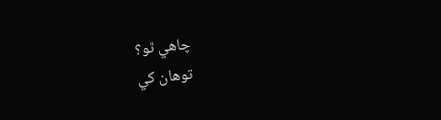چاهي ٿو؟
توهان کي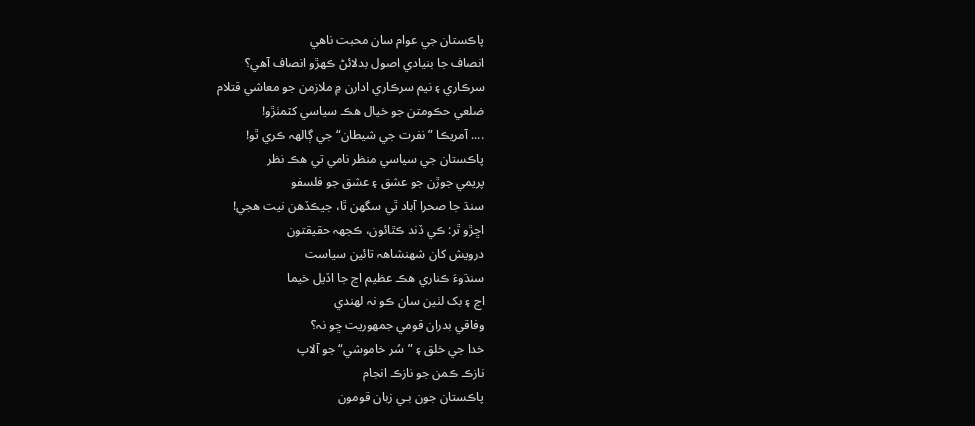پاڪستان جي عوام سان محبت ناهي
انصاف جا بنيادي اصول بدلائڻ ڪھڙو انصاف آهي؟
سرڪاري ۽ نيم سرڪاري ادارن ۾ ملازمن جو معاشي قتلام
ضلعي حڪومتن جو خيال هڪ سياسي کٽمٺڙو!
.... آمريڪا ”نفرت جي شيطان“ جي ڳالھہ ڪري ٿو!
پاڪستان جي سياسي منظر نامي تي هڪ نظر
پريمي جوڙن جو عشق ۽ عشق جو فلسفو
سنڌ جا صحرا آباد ٿي سگهن ٿا، جيڪڏهن نيت هجي!
اڇڙو ٿر: ڪي ڏند ڪٿائون، ڪجھہ حقيقتون
درويش کان شهنشاھہ تائين سياست
سنڌوءَ ڪناري هڪ عظيم اڃ جا اڏيل خيما
اڃ ۽ بک لٺين سان ڪو نہ لهندي
وفاقي بدران قومي جمهوريت ڇو نہ؟
خدا جي خلق ۽ ”سُر خاموشي“ جو آلاپ
نازڪ ڪمن جو نازڪ انجام
پاڪستان جون بـي زبان قومون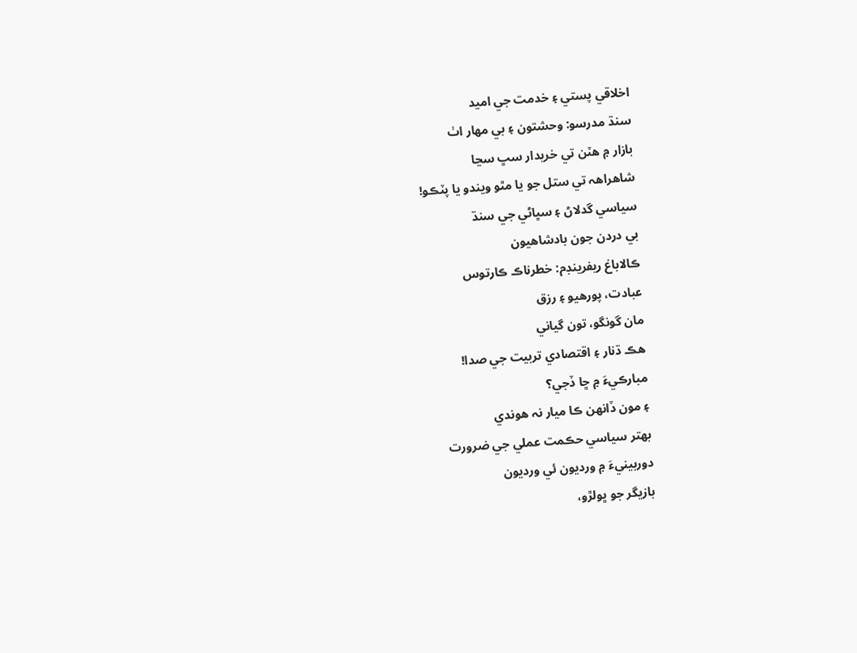اخلاقي پستي ۽ خدمت جي اميد
سنڌ مدرسو: وحشتون ۽ بي مهار اٺ
بازار ۾ هٽن تي خريدار سڀ سڃا
شاهراھہ تي ستل جو يا مٿو ويندو يا پٽڪو!
سياسي گدلاڻ ۽ سڀاڻي جي سنڌ
بي دردن جون بادشاهيون
ڪالاباغ ريفرينڊم: خطرناڪ ڪارتوس
عبادت، پورهيو ۽ رزق
مان گونگو، تون گياني
هڪ ڌنار ۽ اقتصادي تربيت جي صدا!
مبارڪيءَ ۾ ڇا ڏجي؟
۽ مون ڏانھن ڪا ميار نہ هوندي
بھتر سياسي حڪمت عملي جي ضرورت
دوربينيءَ ۾ ورديون ئي ورديون
بازيگر جو ڀولڙو،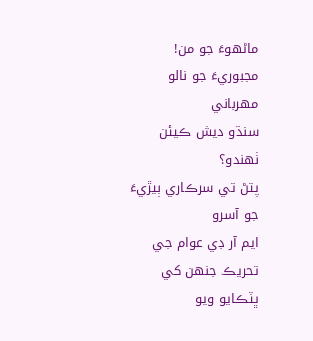ماڻهوءَ جو من!
مجبوريءَ جو نالو مهرباني
سنڌو ديش ڪيئن ٺھندو؟
پتڻ تي سرڪاري ٻيڙيءَ جو آسرو
ايم آر ڊي عوام جي تحريڪ جنھن کي ڀٽڪايو ويو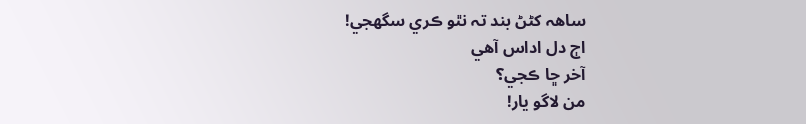ساھہ کڻڻ بند تہ نٿو ڪري سگهجي!
اڄ دل اداس آهي
آخر ڇا ڪجي؟
من لاگو يار!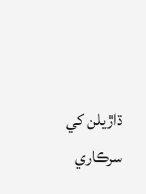ڌاڙيلن کي سرڪاري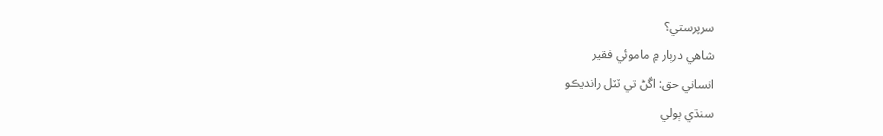سرپرستي؟
شاهي درٻار ۾ ماموئي فقير
انساني حق: اڱڻ تي ٽٽل رانديڪو
سنڌي ٻولي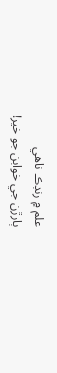علم ۾ رنڊڪ ناهي
ٻارڙن جي خوابن جو خير!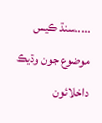.....سنڌ ڪيس موضوع جون وڌيڪ داخلائون